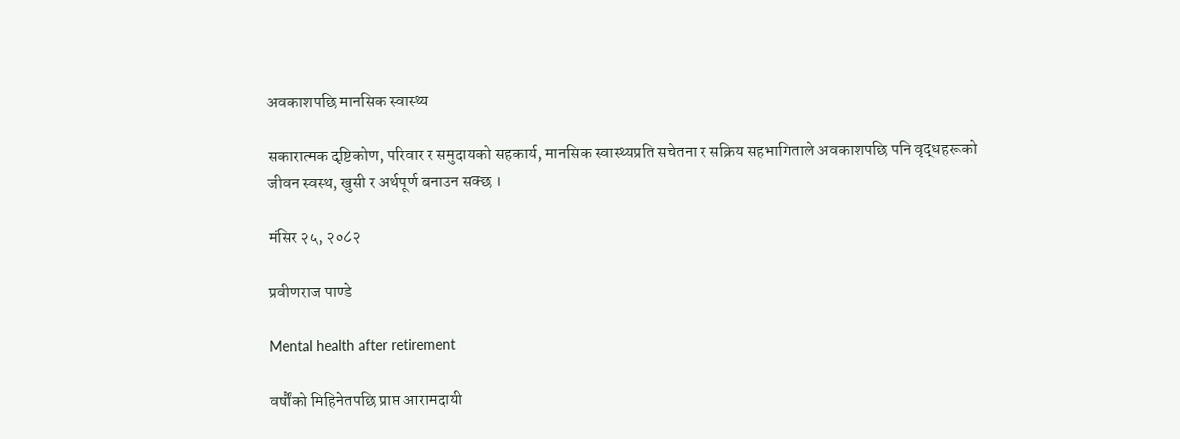अवकाशपछि मानसिक स्वास्थ्य

सकारात्मक दृष्टिकोण, परिवार र समुदायको सहकार्य, मानसिक स्वास्थ्यप्रति सचेतना र सक्रिय सहभागिताले अवकाशपछि पनि वृद्धहरूको जीवन स्वस्थ, खुसी र अर्थपूर्ण बनाउन सक्छ ।

मंसिर २५, २०८२

प्रवीणराज पाण्डे

Mental health after retirement

वर्षौंको मिहिनेतपछि प्राप्त आरामदायी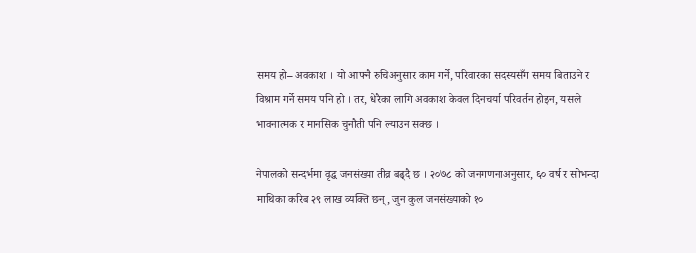समय हो– अवकाश । यो आफ्नै रुचिअनुसार काम गर्ने, परिवारका सदस्यसँग समय बिताउने र विश्राम गर्ने समय पनि हो । तर, धेरैका लागि अवकाश केवल दिनचर्या परिवर्तन होइन, यसले भावनात्मक र मानसिक चुनौती पनि ल्याउन सक्छ ।

नेपालको सन्दर्भमा वृद्ध जनसंख्या तीव्र बढ्दै छ । २०७८ को जनगणनाअनुसार, ६० वर्ष र सोभन्दा माथिका करिब २९ लाख व्यक्ति छन्, जुन कुल जनसंख्याको १०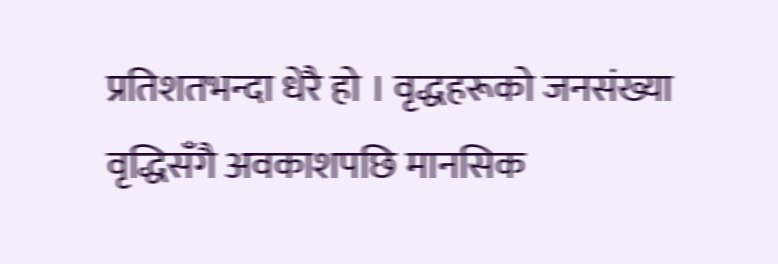प्रतिशतभन्दा धेरै हो । वृद्धहरूको जनसंख्या वृद्धिसँगै अवकाशपछि मानसिक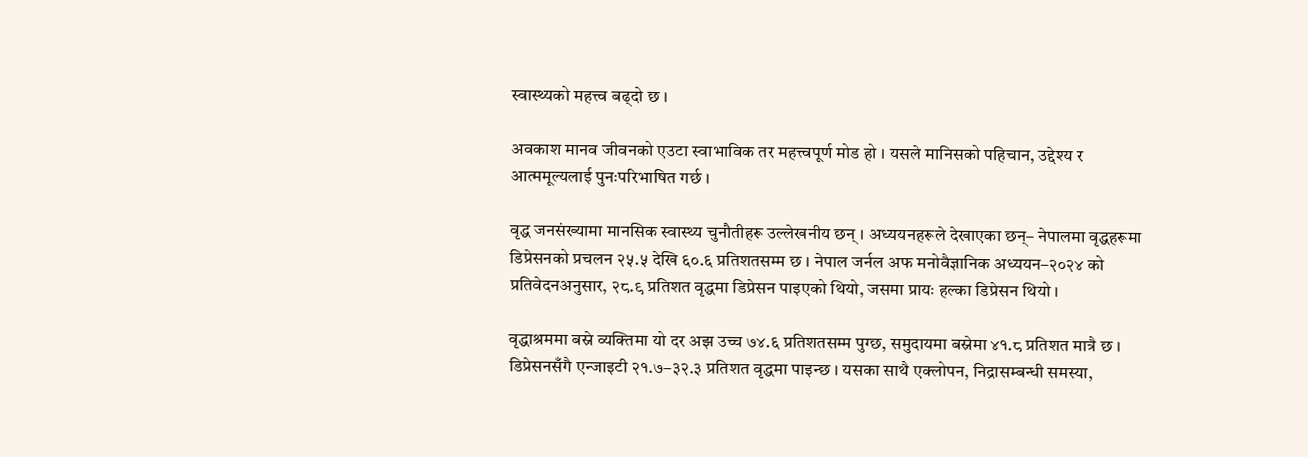स्वास्थ्यको महत्त्व बढ्दो छ ।

अवकाश मानव जीवनको एउटा स्वाभाविक तर महत्त्वपूर्ण मोड हो । यसले मानिसको पहिचान, उद्देश्य र आत्ममूल्यलाई पुनःपरिभाषित गर्छ ।

वृद्ध जनसंख्यामा मानसिक स्वास्थ्य चुनौतीहरू उल्लेखनीय छन् । अध्ययनहरूले देखाएका छन्– नेपालमा वृद्धहरूमा डिप्रेसनको प्रचलन २५.५ देखि ६०.६ प्रतिशतसम्म छ । नेपाल जर्नल अफ मनोवैज्ञानिक अध्ययन–२०२४ को प्रतिवेदनअनुसार, २८.९ प्रतिशत वृद्धमा डिप्रेसन पाइएको थियो, जसमा प्रायः हल्का डिप्रेसन थियो ।

वृद्धाश्रममा बस्ने व्यक्तिमा यो दर अझ उच्च ७४.६ प्रतिशतसम्म पुग्छ, समुदायमा बस्नेमा ४१.८ प्रतिशत मात्रै छ । डिप्रेसनसँगै एन्जाइटी २१.७–३२.३ प्रतिशत वृद्धमा पाइन्छ । यसका साथै एक्लोपन, निद्रासम्बन्धी समस्या,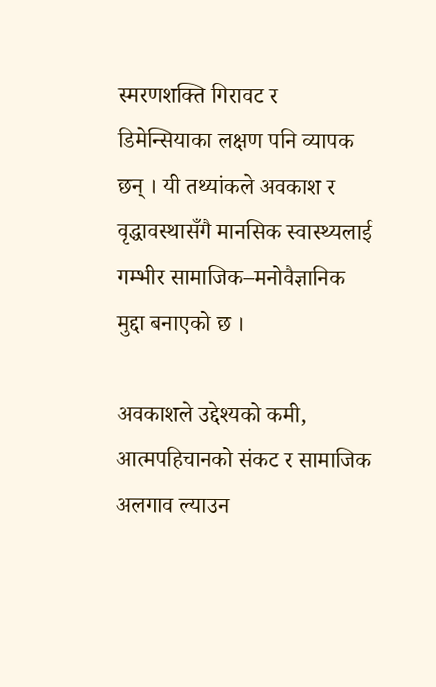स्मरणशक्ति गिरावट र डिमेन्सियाका लक्षण पनि व्यापक छन् । यी तथ्यांकले अवकाश र वृद्धावस्थासँगै मानसिक स्वास्थ्यलाई गम्भीर सामाजिक–मनोवैज्ञानिक मुद्दा बनाएको छ ।

अवकाशले उद्देश्यको कमी, आत्मपहिचानको संकट र सामाजिक अलगाव ल्याउन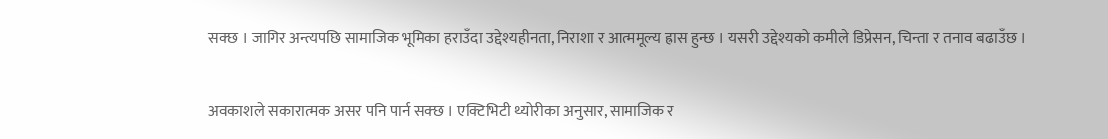सक्छ । जागिर अन्त्यपछि सामाजिक भूमिका हराउँदा उद्देश्यहीनता, निराशा र आत्ममूल्य ह्रास हुन्छ । यसरी उद्देश्यको कमीले डिप्रेसन, चिन्ता र तनाव बढाउँछ ।

अवकाशले सकारात्मक असर पनि पार्न सक्छ । एक्टिभिटी थ्योरीका अनुसार, सामाजिक र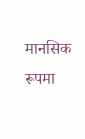मानसिक रूपमा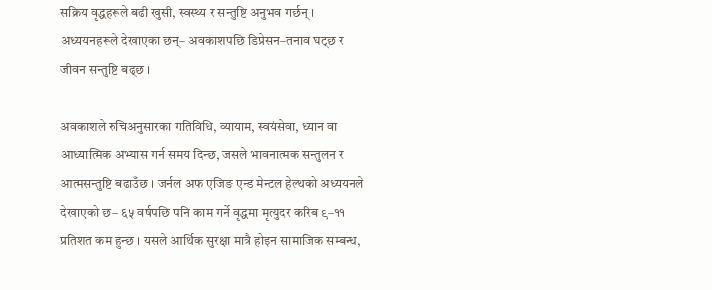सक्रिय वृद्धहरूले बढी खुसी, स्वस्थ्य र सन्तुष्टि अनुभव गर्छन् । अध्ययनहरूले देखाएका छन्– अवकाशपछि डिप्रेसन–तनाव घट्छ र जीवन सन्तुष्टि बढ्छ ।

अवकाशले रुचिअनुसारका गतिविधि, व्यायाम, स्वयंसेवा, ध्यान वा आध्यात्मिक अभ्यास गर्न समय दिन्छ, जसले भावनात्मक सन्तुलन र आत्मसन्तुष्टि बढाउँछ । जर्नल अफ एजिङ एन्ड मेन्टल हेल्थको अध्ययनले देखाएको छ– ६५ वर्षपछि पनि काम गर्ने वृद्धमा मृत्युदर करिब ९–११ प्रतिशत कम हुन्छ । यसले आर्थिक सुरक्षा मात्रै होइन सामाजिक सम्बन्ध,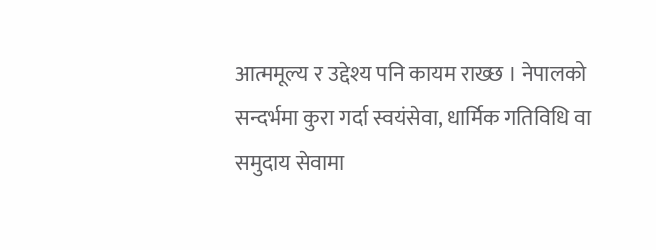आत्ममूल्य र उद्देश्य पनि कायम राख्छ । नेपालको सन्दर्भमा कुरा गर्दा स्वयंसेवा, धार्मिक गतिविधि वा समुदाय सेवामा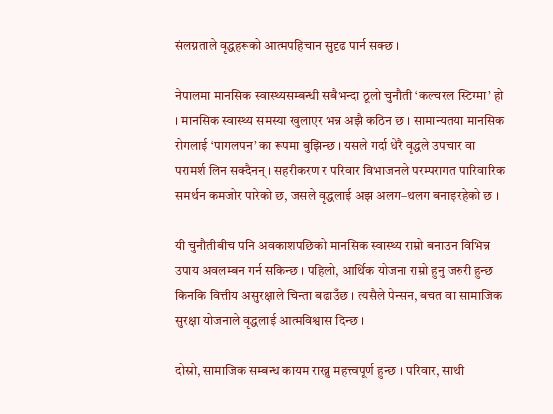संलग्नताले वृद्धहरूको आत्मपहिचान सुदृढ पार्न सक्छ ।

नेपालमा मानसिक स्वास्थ्यसम्बन्धी सबैभन्दा ठूलो चुनौती ‘कल्चरल स्टिग्मा’ हो । मानसिक स्वास्थ्य समस्या खुलाएर भन्न अझै कठिन छ । सामान्यतया मानसिक रोगलाई ‘पागलपन’ का रूपमा बुझिन्छ । यसले गर्दा धेरै वृद्धले उपचार वा परामर्श लिन सक्दैनन् । सहरीकरण र परिवार विभाजनले परम्परागत पारिवारिक समर्थन कमजोर पारेको छ, जसले वृद्धलाई अझ अलग–थलग बनाइरहेको छ ।

यी चुनौतीबीच पनि अवकाशपछिको मानसिक स्वास्थ्य राम्रो बनाउन विभिन्न उपाय अवलम्बन गर्न सकिन्छ । पहिलो, आर्थिक योजना राम्रो हुनु जरुरी हुन्छ किनकि वित्तीय असुरक्षाले चिन्ता बढाउँछ । त्यसैले पेन्सन, बचत वा सामाजिक सुरक्षा योजनाले वृद्धलाई आत्मविश्वास दिन्छ ।

दोस्रो, सामाजिक सम्बन्ध कायम राख्नु महत्त्वपूर्ण हुन्छ । परिवार, साथी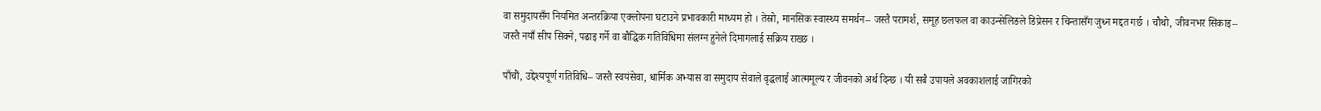वा समुदायसँग नियमित अन्तरक्रिया एक्लोपना घटाउने प्रभावकारी माध्यम हो । तेस्रो, मानसिक स्वास्थ्य समर्थन– जस्तै परामर्श, समूह छलफल वा काउन्सेलिङले डिप्रेसन र चिन्तासँग जुध्न मद्दत गर्छ । चौथो, जीवनभर सिकाइ– जस्तै नयाँ सीप सिक्ने, पढाइ गर्ने वा बौद्धिक गतिविधिमा संलग्न हुनेले दिमागलाई सक्रिय राख्छ ।

पाँचौं, उद्देश्यपूर्ण गतिविधि– जस्तै स्वयंसेवा, धार्मिक अभ्यास वा समुदाय सेवाले वृद्धलाई आत्ममूल्य र जीवनको अर्थ दिन्छ । यी सबै उपायले अवकाशलाई जागिरको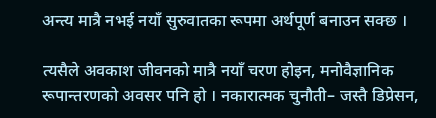अन्त्य मात्रै नभई नयाँ सुरुवातका रूपमा अर्थपूर्ण बनाउन सक्छ ।

त्यसैले अवकाश जीवनको मात्रै नयाँ चरण होइन, मनोवैज्ञानिक रूपान्तरणको अवसर पनि हो । नकारात्मक चुनौती– जस्तै डिप्रेसन,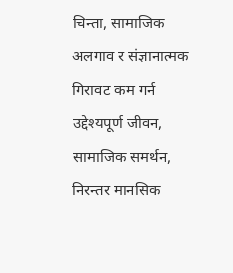चिन्ता, सामाजिक अलगाव र संज्ञानात्मक गिरावट कम गर्न उद्देश्यपूर्ण जीवन, सामाजिक समर्थन, निरन्तर मानसिक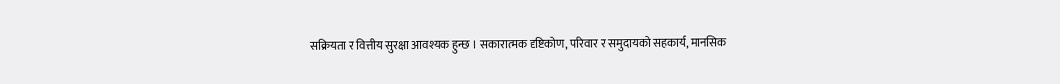सक्रियता र वित्तीय सुरक्षा आवश्यक हुन्छ । सकारात्मक दृष्टिकोण, परिवार र समुदायको सहकार्य, मानसिक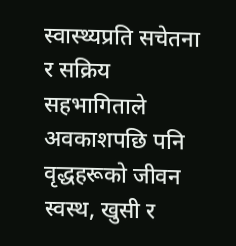स्वास्थ्यप्रति सचेतना र सक्रिय सहभागिताले अवकाशपछि पनि वृद्धहरूको जीवन स्वस्थ, खुसी र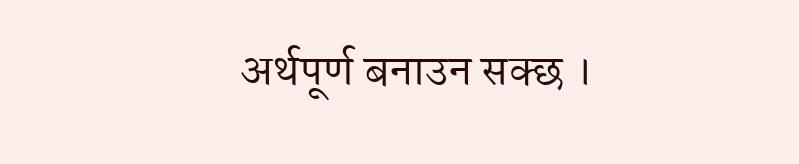अर्थपूर्ण बनाउन सक्छ ।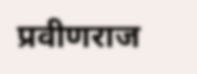प्रवीणराज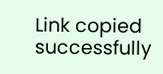Link copied successfully